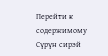Перейти к содержимому
Сүрүн сирэй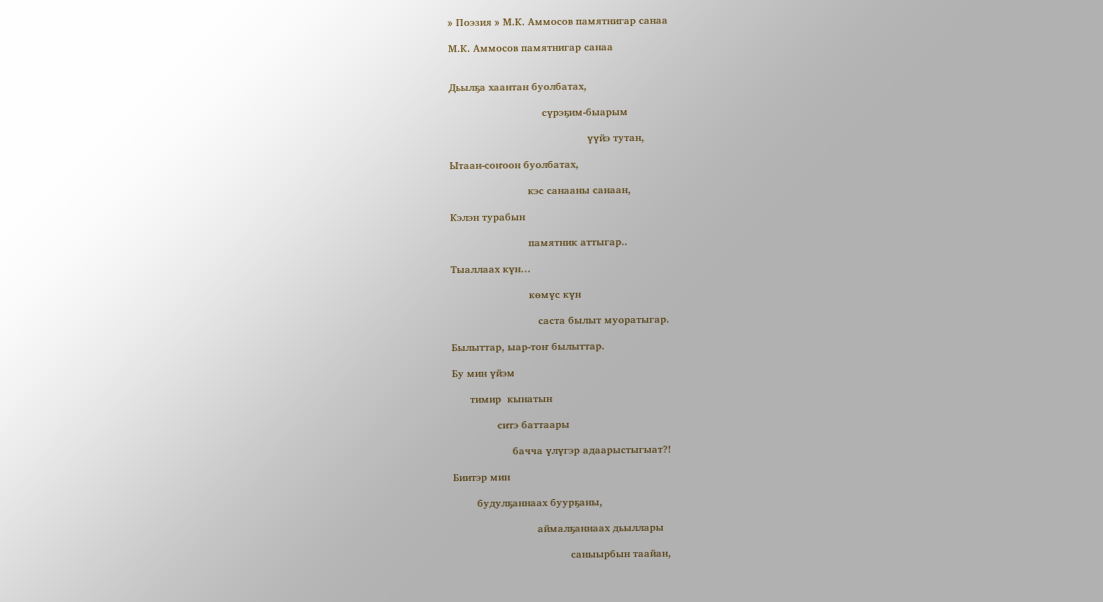» Поэзия » М.К. Аммосов памятнигар санаа

М.К. Аммосов памятнигар санаа


Дьылҕа хаантан буолбатах,

                               сүрэҕим-быарым

                                              үүйэ тутан,

Ытаан-соҥоон буолбатах,

                          кэс санааны санаан,

Кэлэн турабын

                          памятник аттыгар..

Тыаллаах күн…

                          көмүс күн

                             саста былыт муоратыгар.

Былыттар, ыар-тоҥ былыттар.

Бу мин үйэм

      тимир  кынатын

               ситэ баттаары

                    бачча үлүгэр адаарыстыгыат?!

Биитэр мин

        будулҕаннаах буурҕаны,

                            аймалҕаннаах дьыллары

                                       саныырбын таайан,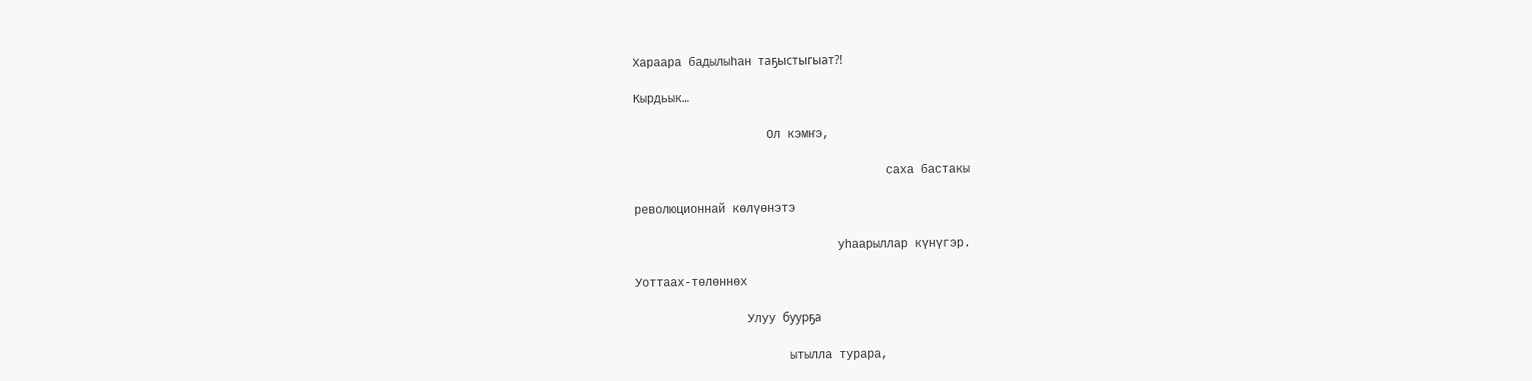Хараара бадылыһан таҕыстыгыат?!

Кырдьык…

                   Ол кэмҥэ,

                                    саха бастакы

революционнай көлүөнэтэ

                             уһаарыллар күнүгэр.

Уоттаах-төлөннөх

                Улуу буурҕа

                      ытылла турара,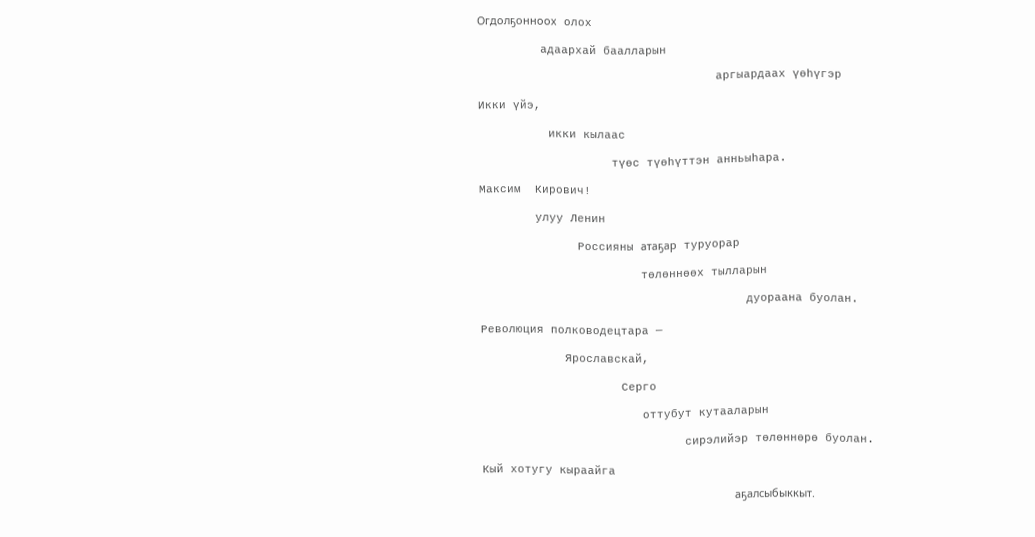Огдолҕонноох олох

         адаархай баалларын

                                  аргыардаах үөһүгэр

Икки үйэ,

          икки кылаас

                   түөс түөһүттэн анньыһара.

Максим  Кирович!

        улуу Ленин

              Россияны атаҕар туруорар

                       төлөннөөх тылларын

                                      дуораана буолан.

Революция полководецтара —

            Ярославскай,

                    Серго

                       оттубут кутааларын

                             сирэлийэр төлөннөрө буолан.

Кый хотугу кыраайга

                                    аҕалсыбыккыт.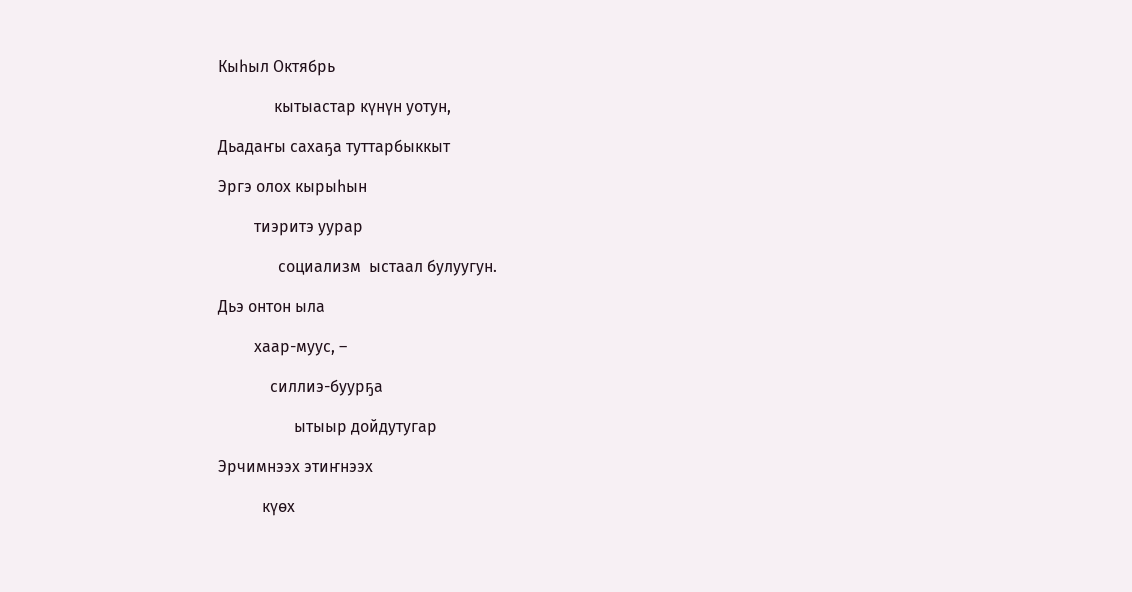Кыһыл Октябрь

              кытыастар күнүн уотун,

Дьадаҥы сахаҕа туттарбыккыт

Эргэ олох кырыһын

         тиэритэ уурар

               социализм  ыстаал булуугун.

Дьэ онтон ыла

         хаар-муус, –

             силлиэ-буурҕа

                   ытыыр дойдутугар

Эрчимнээх этиҥнээх

           күөх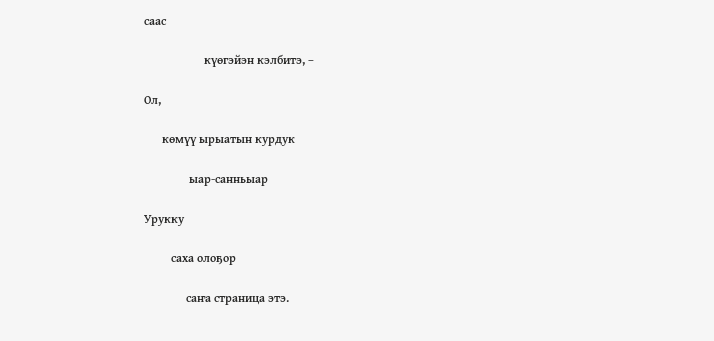саас

                    күөгэйэн кэлбитэ, –

Ол,

      көмүү ырыатын курдук

               ыар-санньыар

Урукку

         саха олоҕор

              саҥа страница этэ.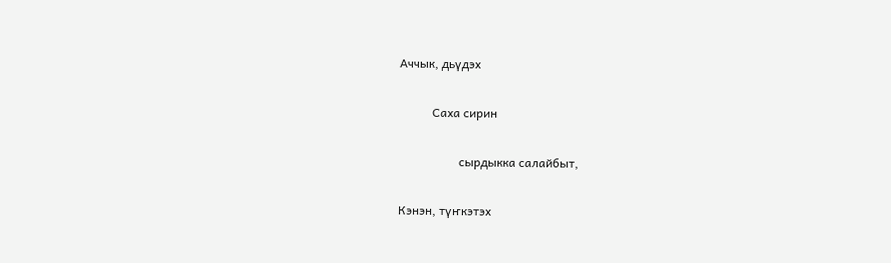Аччык, дьүдэх

           Саха сирин

                    сырдыкка салайбыт,

Кэнэн, түҥкэтэх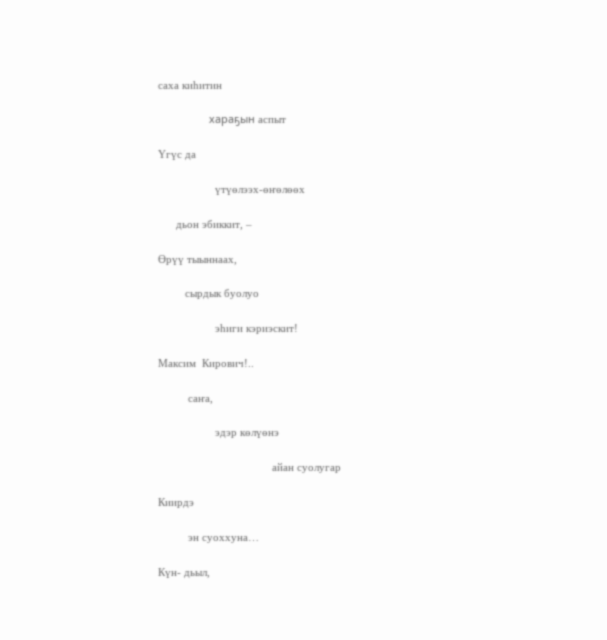саха киһитин

                 хараҕын аспыт

Үгүс да

                   үтүөлээх-өҥөлөөх

      дьон эбиккит, –

Өрүү тыыннаах,

         сырдык буолуо

                   эһиги кэриэскит!

Максим  Кирович!..

          саҥа,

                   эдэр көлүөнэ

                                      айан суолугар

Киирдэ

          эн суоххуна…

Күн- дьыл,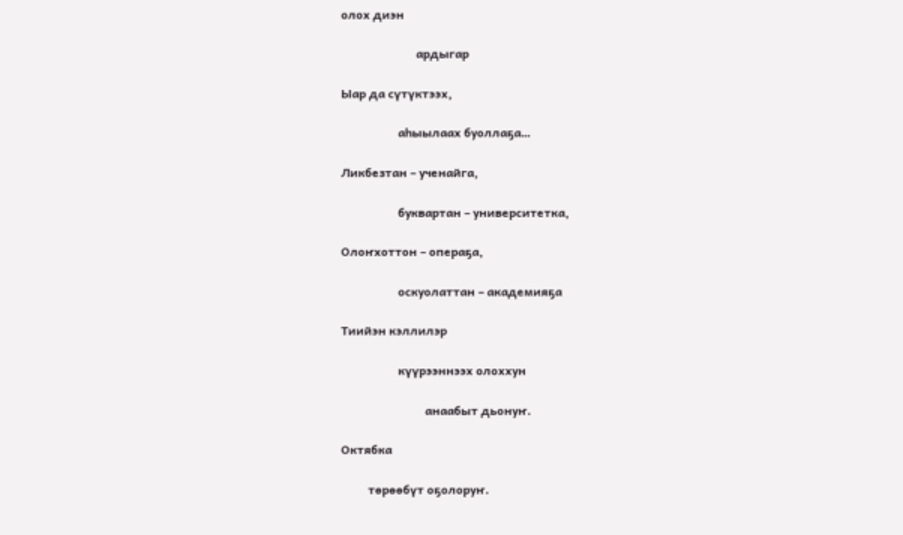олох диэн

                         ардыгар

Ыар да сүтүктээх,

                   аһыылаах буоллаҕа…

Ликбезтан – ученайга,

                   буквартан – университетка,

Олоҥхоттон – операҕа,

                   оскуолаттан – академияҕа

Тиийэн кэллилэр

                   күүрээннээх олоххун

                            анаабыт дьонуҥ.

Октябка

         төрөөбүт оҕолоруҥ.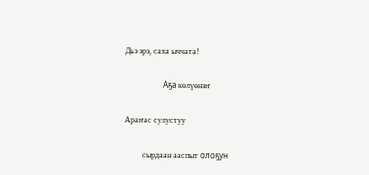Дьэ эрэ, саха ыччата!

                   Аҕа көлүөнэҥ

Араҥас сулустуу

         сырдаан ааспыт олоҕун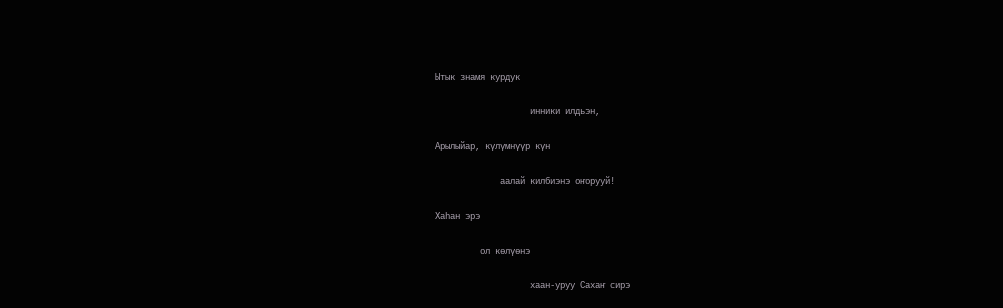Ытык знамя курдук

                   инники илдьэн,

Арылыйар, күлүмнүүр күн

             аалай килбиэнэ оҥорууй!

Хаһан эрэ

         ол көлүөнэ

                   хаан-уруу Сахаҥ сирэ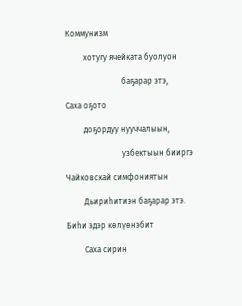Коммунизм

         хотугу ячейката буолуон

                            баҕарар этэ,

Саха оҕото

         доҕордуу нууччалыын,

                            узбектыын бииргэ

Чайковскай симфониятын

         Дьириһитиэн баҕарар этэ.

Биһи эдэр көлүөнэбит

         Саха сирин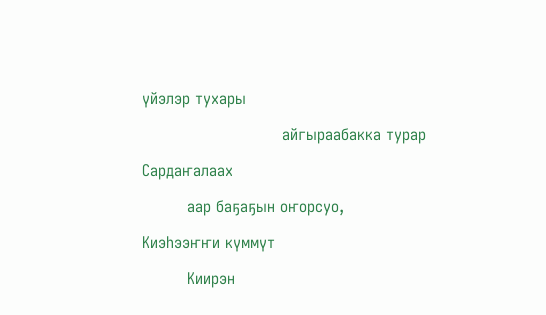үйэлэр тухары

                            айгыраабакка турар

Сардаҥалаах

         аар баҕаҕын оҥорсуо,

Киэһээҥҥи күммүт

         Киирэн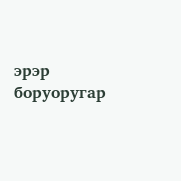эрэр боруоругар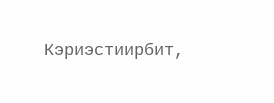Кэриэстиирбит,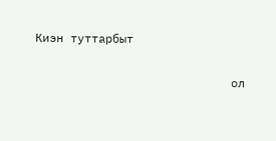Киэн туттарбыт

                            ол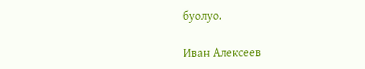буолуо.

Иван Алексеев